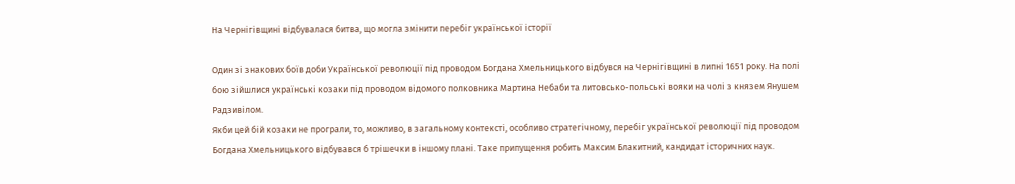На Чернігівщині відбувалася битва, що могла змінити перебіг української історії

Один зі знакових боїв доби Української революції під проводом Богдана Хмельницького відбувся на Чернігівщині в липні 1651 року. На полі бою зійшлися українські козаки під проводом відомого полковника Мартина Небаби та литовсько-польські вояки на чолі з князем Янушем Радзивілом.
Якби цей бій козаки не програли, то, можливо, в загальному контексті, особливо стратегічному, перебіг української революції під проводом Богдана Хмельницького відбувався б трішечки в іншому плані. Таке припущення робить Максим Блакитний, кандидат історичних наук.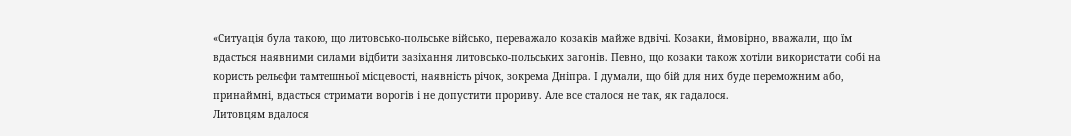«Ситуація була такою, що литовсько-польське військо, переважало козаків майже вдвічі. Козаки, ймовірно, вважали, що їм вдасться наявними силами відбити зазіхання литовсько-польських загонів. Певно, що козаки також хотіли використати собі на користь рельєфи тамтешньої місцевості, наявність річок, зокрема Дніпра. І думали, що бій для них буде переможним або, принаймні, вдасться стримати ворогів і не допустити прориву. Але все сталося не так, як гадалося.
Литовцям вдалося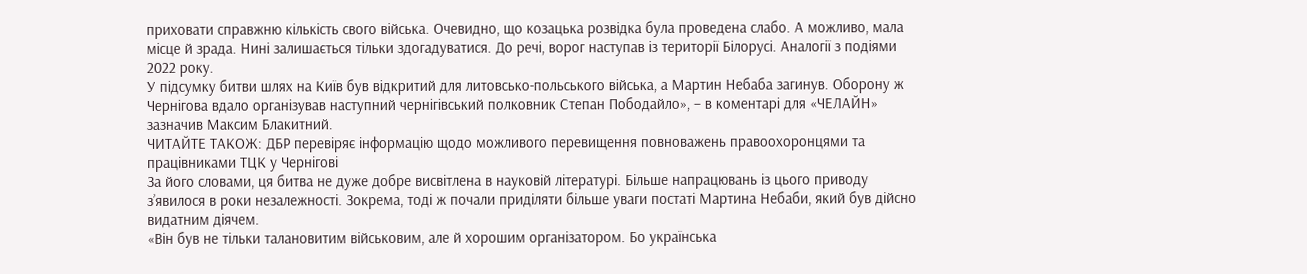приховати справжню кількість свого війська. Очевидно, що козацька розвідка була проведена слабо. А можливо, мала місце й зрада. Нині залишається тільки здогадуватися. До речі, ворог наступав із території Білорусі. Аналогії з подіями 2022 року.
У підсумку битви шлях на Київ був відкритий для литовсько-польського війська, а Мартин Небаба загинув. Оборону ж Чернігова вдало організував наступний чернігівський полковник Степан Пободайло», – в коментарі для «ЧЕЛАЙН» зазначив Максим Блакитний.
ЧИТАЙТЕ ТАКОЖ: ДБР перевіряє інформацію щодо можливого перевищення повноважень правоохоронцями та працівниками ТЦК у Чернігові
За його словами, ця битва не дуже добре висвітлена в науковій літературі. Більше напрацювань із цього приводу з’явилося в роки незалежності. Зокрема, тоді ж почали приділяти більше уваги постаті Мартина Небаби, який був дійсно видатним діячем.
«Він був не тільки талановитим військовим, але й хорошим організатором. Бо українська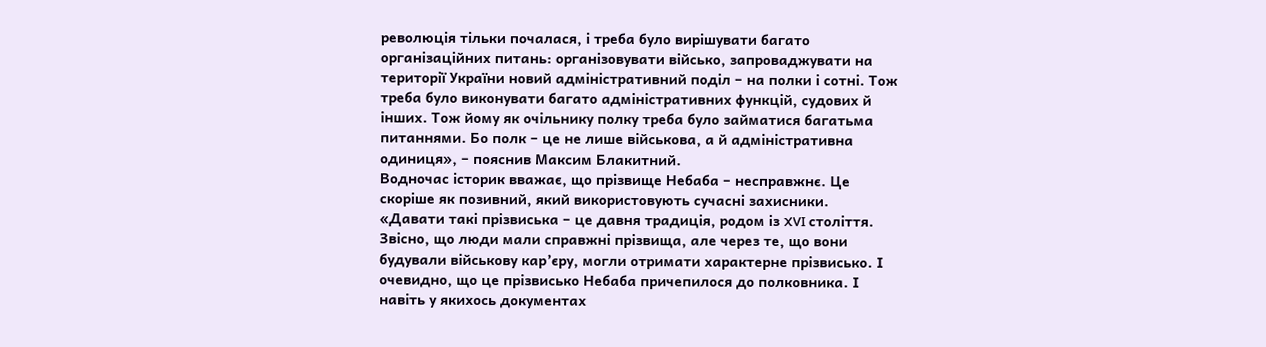революція тільки почалася, і треба було вирішувати багато організаційних питань: організовувати військо, запроваджувати на території України новий адміністративний поділ – на полки і сотні. Тож треба було виконувати багато адміністративних функцій, судових й інших. Тож йому як очільнику полку треба було займатися багатьма питаннями. Бо полк – це не лише військова, а й адміністративна одиниця», – пояснив Максим Блакитний.
Водночас історик вважає, що прізвище Небаба – несправжнє. Це скоріше як позивний, який використовують сучасні захисники.
«Давати такі прізвиська – це давня традиція, родом із XVI століття. Звісно, що люди мали справжні прізвища, але через те, що вони будували військову кар’єру, могли отримати характерне прізвисько. І очевидно, що це прізвисько Небаба причепилося до полковника. І навіть у якихось документах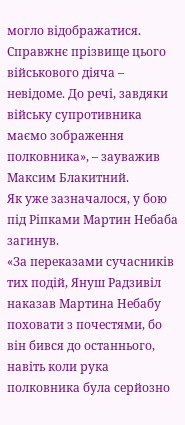могло відображатися. Справжнє прізвище цього військового діяча – невідоме. До речі, завдяки війську супротивника маємо зображення полковника», – зауважив Максим Блакитний.
Як уже зазначалося, у бою під Ріпками Мартин Небаба загинув.
«За переказами сучасників тих подій, Януш Радзивіл наказав Мартина Небабу поховати з почестями, бо він бився до останнього, навіть коли рука полковника була серйозно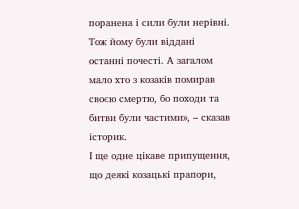поранена і сили були нерівні. Тож йому були віддані останні почесті. А загалом мало хто з козаків помирав своєю смертю, бо походи та битви були частими», – сказав історик.
І ще одне цікаве припущення, що деякі козацькі прапори,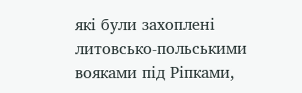які були захоплені литовсько-польськими вояками під Ріпками,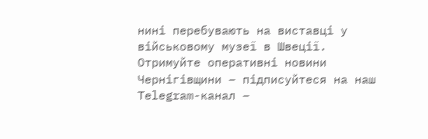нині перебувають на виставці у військовому музеї в Швеції.
Отримуйте оперативні новини Чернігівщини – підписуйтеся на наш Telegram-канал –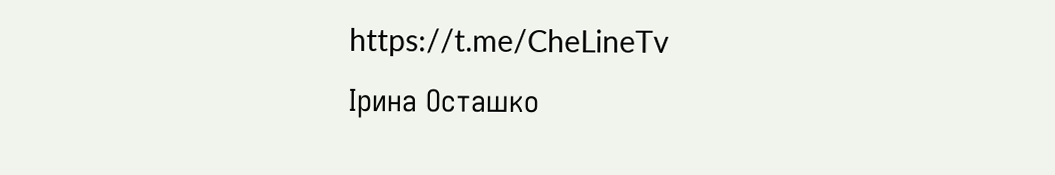https://t.me/CheLineTv
Ірина Осташко